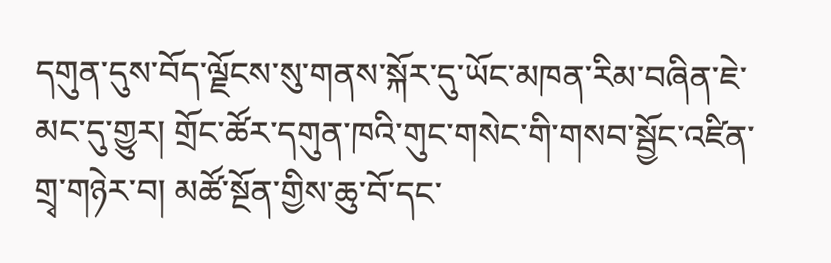དགུན་དུས་བོད་ལྗོངས་སུ་གནས་སྐོར་དུ་ཡོང་མཁན་རིམ་བཞིན་ཇེ་མང་དུ་གྱུར། གྲོང་ཚོར་དགུན་ཁའི་གུང་གསེང་གི་གསབ་སྦྱོང་འཛིན་གྲྭ་གཉེར་བ། མཚོ་སྔོན་གྱིས་ཆུ་བོ་དང་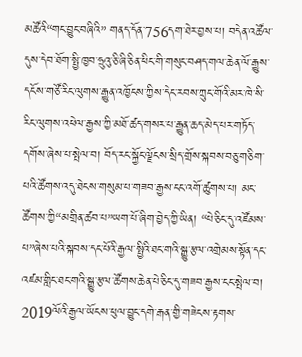མཚོའི“གང་བྱུང་བཞིའི” གནད་དོན་756དག་ཐེར་བྱས་པ། བདེན་འཚོལ་དུས་དེབ་ཐོག་སྤྱི་ཁྱབ་ཧྲུའུ་ཅི་ཞི་ཅིན་ཕིང་གི་གསུང་བཤད་གལ་ཆེན་ལོ་རྒྱུས་དངོས་གཙོ་རིང་ལུགས་རྒྱུན་འཁྱོངས་ཀྱིས་དེང་རབས་ཀྲུང་གོའི་མར་ཁེ་སི་རིང་ལུགས་འཕེལ་རྒྱས་ཀྱི་མཐོ་ཚད་གསར་པ་རྒྱུན་ཆད་མེད་པར་གཏོད་དགོས་ཞེས་པ་སྤེལ་བ། བོད་རང་སྐྱོང་ལྗོངས་སྲིད་གྲོས་སྐབས་བཅུ་གཅིག་པའི་ཚོགས་འདུ་ཐེངས་གསུམ་པ་གཟབ་རྒྱས་ངང་འགོ་ཚུགས་པ། མང་ཚོགས་ཀྱི“མགྲིན་ཚབ་པ”ཡག་པོ་ཞིག་བྱེད་ཀྱི་ཡིན། “པེ་ཅིང་དུ་འཛོམས་པ”ཞེས་པའི་སྐབས་དང་པོའི་རྒྱལ་སྤྱིའི་ཐང་གའི་སྒྱུ་རྩལ་འགྲེམས་སྟོན་དང་འཛམ་གླིང་ཐང་གའི་སྒྱུ་རྩལ་ཚོགས་ཆེན་པེ་ཅིང་དུ་གཟབ་རྒྱས་ངང་སྤེལ་བ། 2019ལོའི་རྒྱལ་ཡོངས་ཕུལ་བྱུང་དགེ་རྒན་གྱི་གཟེངས་རྟགས་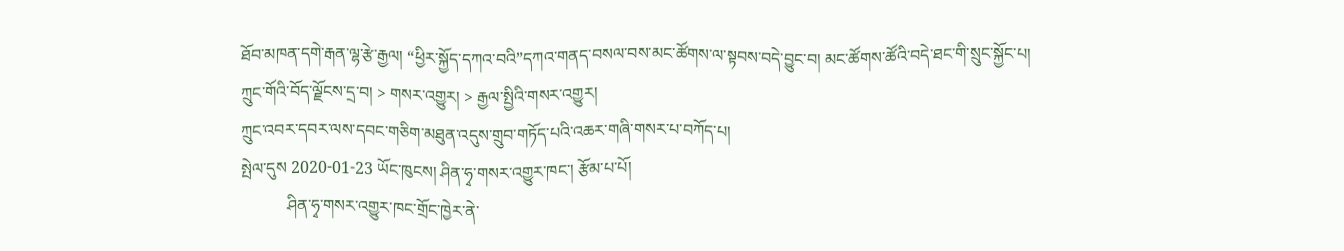ཐོབ་མཁན་དགེ་རྒན་ལྷ་རྩེ་རྒྱལ། “ཕྱིར་སྐྱོད་དཀའ་བའི”དཀའ་གནད་བསལ་བས་མང་ཚོགས་ལ་སྟབས་བདེ་བྱུང་བ། མང་ཚོགས་ཚོའི་བདེ་ཐང་གི་སྲུང་སྐྱོང་པ།
ཀྲུང་གོའི་བོད་ལྗོངས་དྲ་བ། > གསར་འགྱུར། > རྒྱལ་སྤྱིའི་གསར་འགྱུར།
ཀྲུང་འབར་དབར་ལས་དབང་གཅིག་མཐུན་འདུས་གྲུབ་གཏོད་པའི་འཆར་གཞི་གསར་པ་བཀོད་པ།
སྤེལ་དུས 2020-01-23 ཡོང་ཁུངས། ཤིན་ཧྭ་གསར་འགྱུར་ཁང་། རྩོམ་པ་པོ།
           ཤིན་ཧྭ་གསར་འགྱུར་ཁང་གྲོང་ཁྱེར་ནེ་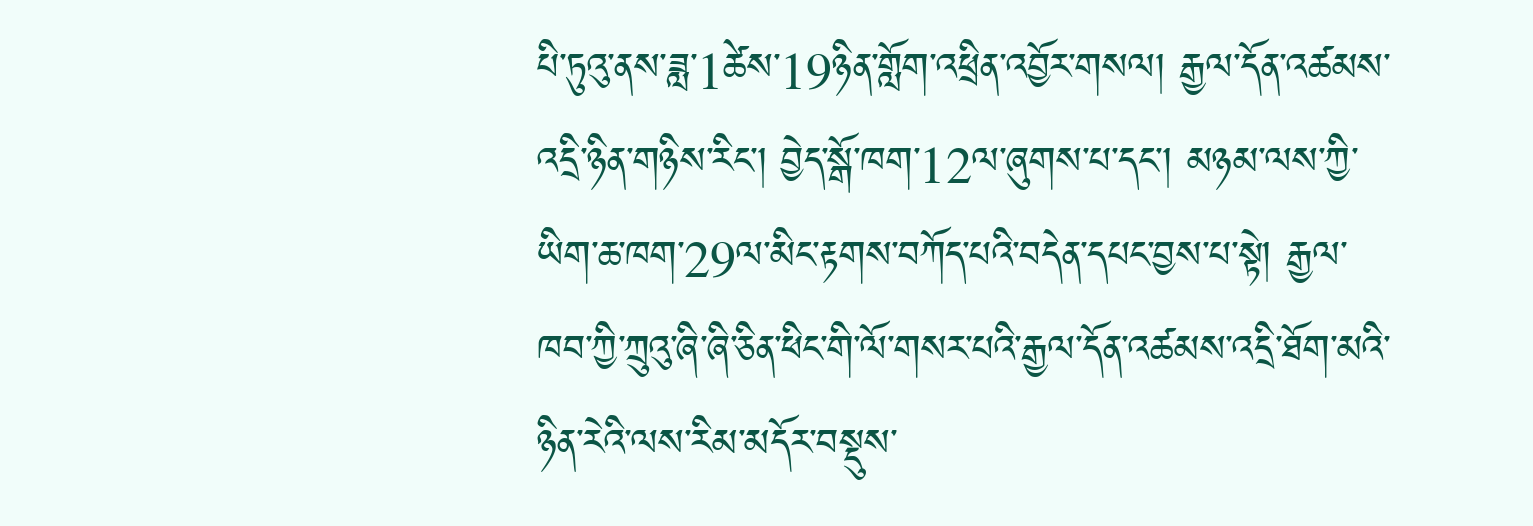པི་ཏུའུ་ནས་ཟླ་1ཚེས་19ཉིན་གློག་འཕྲིན་འབྱོར་གསལ། རྒྱལ་དོན་འཚམས་འདྲི་ཉིན་གཉིས་རིང་། བྱེད་སྒོ་ཁག་12ལ་ཞུགས་པ་དང་། མཉམ་ལས་ཀྱི་ཡིག་ཆ་ཁག་29ལ་མིང་རྟགས་བཀོད་པའི་བདེན་དཔང་བྱས་པ་སྟེ། རྒྱལ་ཁབ་ཀྱི་ཀྲུའུ་ཞི་ཞི་ཅིན་ཕིང་གི་ལོ་གསར་པའི་རྒྱལ་དོན་འཚམས་འདྲི་ཐོག་མའི་ཉིན་རེའི་ལས་རིམ་མདོར་བསྡུས་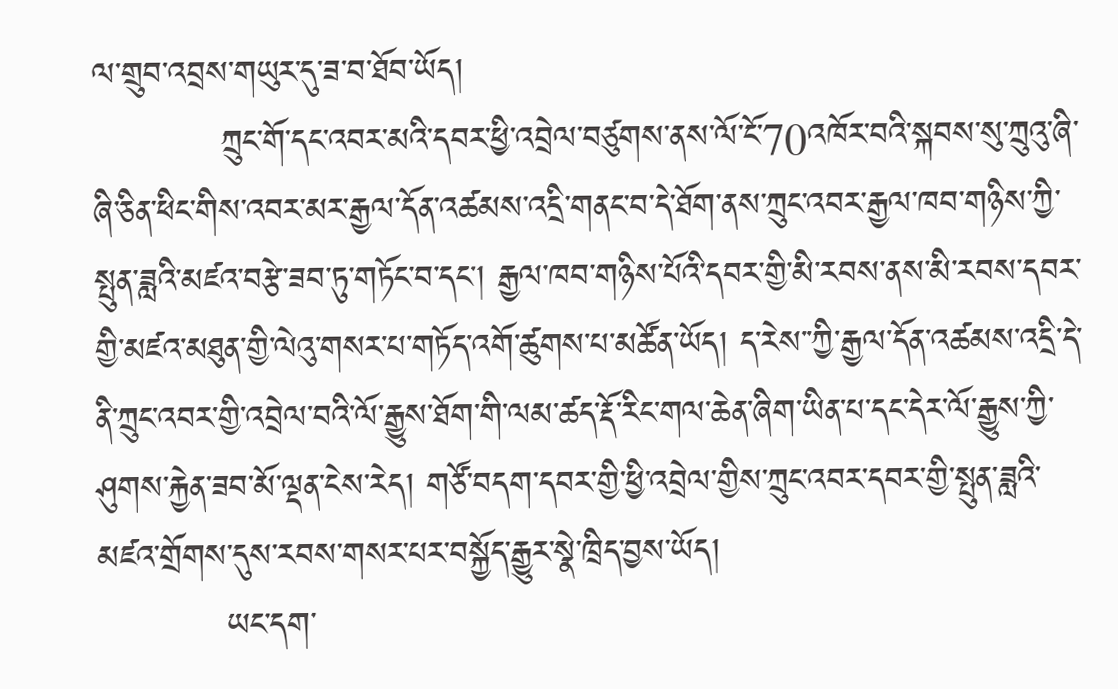ལ་གྲུབ་འབྲས་གཡུར་དུ་ཟ་བ་ཐོབ་ཡོད།
           ཀྲུང་གོ་དང་འབར་མའི་དབར་ཕྱི་འབྲེལ་བཙུགས་ནས་ལོ་ངོ་70འཁོར་བའི་སྐབས་སུ་ཀྲུའུ་ཞི་ཞི་ཅིན་ཕིང་གིས་འབར་མར་རྒྱལ་དོན་འཚམས་འདྲི་གནང་བ་དེ་ཐོག་ནས་ཀྲུང་འབར་རྒྱལ་ཁབ་གཉིས་ཀྱི་སྤུན་ཟླའི་མཛའ་བརྩེ་ཟབ་ཏུ་གཏོང་བ་དང། རྒྱལ་ཁབ་གཉིས་པོའི་དབར་གྱི་མི་རབས་ནས་མི་རབས་དབར་གྱི་མཛའ་མཐུན་གྱི་ལེའུ་གསར་པ་གཏོད་འགོ་ཚུགས་པ་མཚོན་ཡོད། ད་རེས་་ཀྱི་རྒྱལ་དོན་འཚམས་འདྲི་དེ་ནི་ཀྲུང་འབར་གྱི་འབྲེལ་བའི་ལོ་རྒྱུས་ཐོག་གི་ལམ་ཚད་རྡོ་རིང་གལ་ཆེན་ཞིག་ཡིན་པ་དང་དེར་ལོ་རྒྱུས་ཀྱི་ཤུགས་རྐྱེན་ཟབ་མོ་ལྡན་ངེས་རེད། གཙོ་བདག་དབར་གྱི་ཕྱི་འབྲེལ་གྱིས་ཀྲུང་འབར་དབར་གྱི་སྤུན་ཟླའི་མཛའ་གྲོགས་དུས་རབས་གསར་པར་བསྐྱོད་རྒྱུར་སྣེ་ཁྲིད་བྱས་ཡོད།
           ཡང་དག་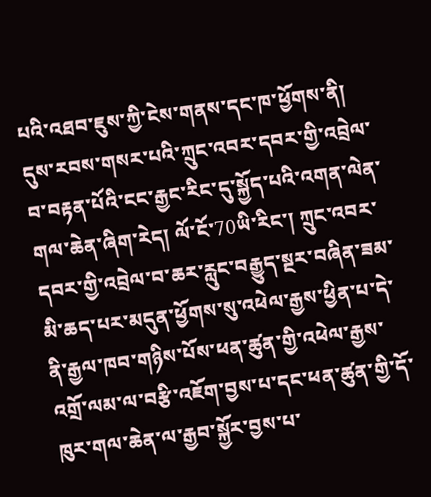པའི་འཐབ་ཇུས་ཀྱི་ངེས་གནས་དང་ཁ་ཕྱོགས་ནི། དུས་རབས་གསར་པའི་ཀྲུང་འབར་དབར་གྱི་འབྲེལ་བ་བརྟན་པོའི་ངང་རྒྱང་རིང་དུ་སྐྱོད་པའི་འགན་ལེན་གལ་ཆེན་ཞིག་རེད། ལོ་ངོ་70ཡི་རིང་། ཀྲུང་འབར་དབར་གྱི་འབྲེལ་བ་ཆར་རླུང་བརྒྱུད་སྔར་བཞིན་ཟམ་མི་ཆད་པར་མདུན་ཕྱོགས་སུ་འཕེལ་རྒྱས་ཕྱིན་པ་དེ་ནི་རྒྱལ་ཁབ་གཉིས་པོས་ཕན་ཚུན་གྱི་འཕེལ་རྒྱས་འགྲོ་ལམ་ལ་བརྩི་འཇོག་བྱས་པ་དང་ཕན་ཚུན་གྱི་དོ་ཁུར་གལ་ཆེན་ལ་རྒྱབ་སྐྱོར་བྱས་པ་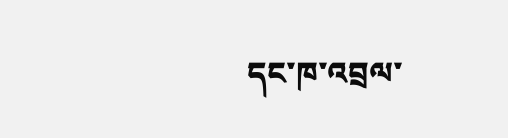དང་ཁ་འབྲལ་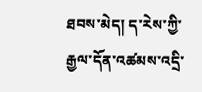ཐབས་མེད། ད་རེས་ཀྱི་རྒྱལ་དོན་འཚམས་འདྲི་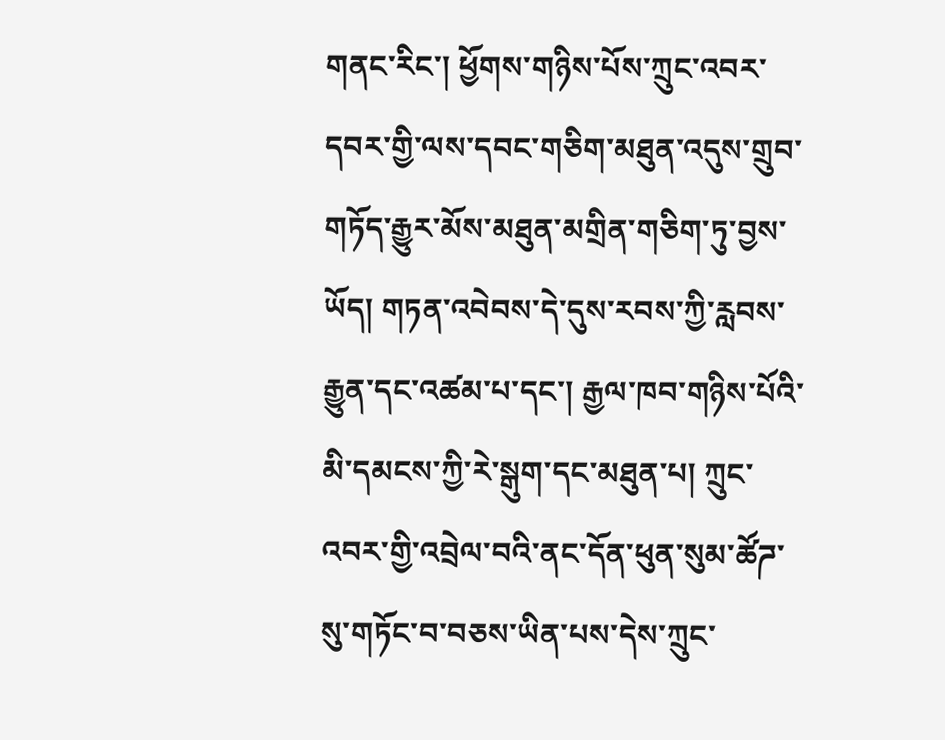གནང་རིང་། ཕྱོགས་གཉིས་པོས་ཀྲུང་འབར་དབར་གྱི་ལས་དབང་གཅིག་མཐུན་འདུས་གྲུབ་གཏོད་རྒྱུར་མོས་མཐུན་མགྲིན་གཅིག་ཏུ་བྱས་ཡོད། གཏན་འབེབས་དེ་དུས་རབས་ཀྱི་རླབས་རྒྱུན་དང་འཚམ་པ་དང་། རྒྱལ་ཁབ་གཉིས་པོའི་མི་དམངས་ཀྱི་རེ་སྒུག་དང་མཐུན་པ། ཀྲུང་འབར་གྱི་འབྲེལ་བའི་ནང་དོན་ཕུན་སུམ་ཚོཌ་སུ་གཏོང་བ་བཅས་ཡིན་པས་དེས་ཀྲུང་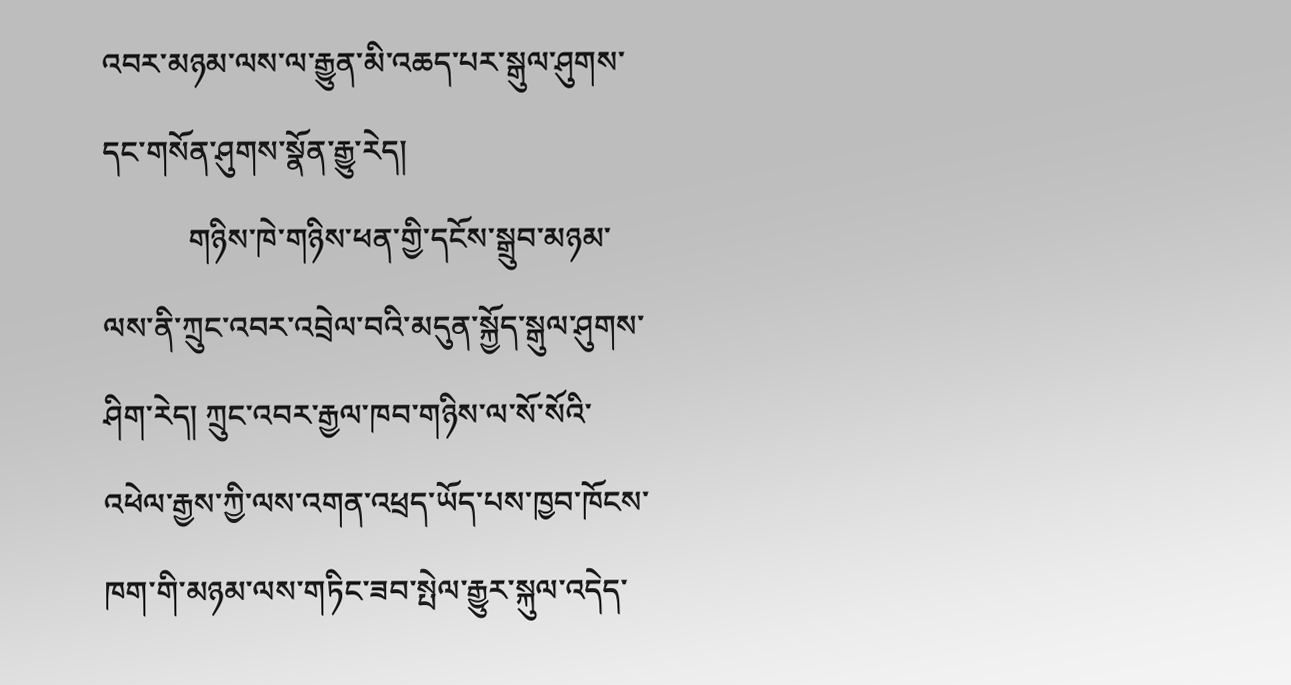འབར་མཉམ་ལས་ལ་རྒྱུན་མི་འཆད་པར་སྒུལ་ཤུགས་དང་གསོན་ཤུགས་སྣོན་རྒྱུ་རེད།
           གཉིས་ཁེ་གཉིས་ཕན་གྱི་དངོས་སྒྲུབ་མཉམ་ལས་ནི་ཀྲུང་འབར་འབྲེལ་བའི་མདུན་སྐྱོད་སྒུལ་ཤུགས་ཤིག་རེད། ཀྲུང་འབར་རྒྱལ་ཁབ་གཉིས་ལ་སོ་སོའི་འཕེལ་རྒྱས་ཀྱི་ལས་འགན་འཕྲད་ཡོད་པས་ཁྱབ་ཁོངས་ཁག་གི་མཉམ་ལས་གཏིང་ཟབ་སྤེལ་རྒྱུར་སྐུལ་འདེད་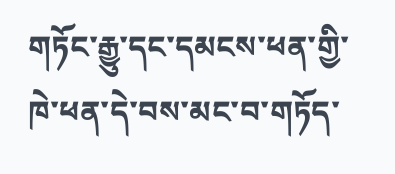གཏོང་རྒྱུ་དང་དམངས་ཕན་གྱི་ཁེ་ཕན་དེ་བས་མང་བ་གཏོད་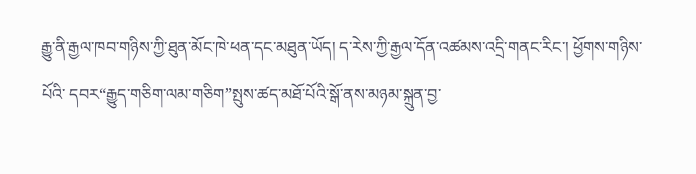རྒྱུ་ནི་རྒྱལ་ཁབ་གཉིས་ཀྱི་ཐུན་མོང་ཁེ་ཕན་དང་མཐུན་ཡོད། ད་རེས་ཀྱི་རྒྱལ་དོན་འཚམས་འདྲི་གནང་རིང་། ཕྱོགས་གཉིས་པོའི་ དབར“རྒྱུད་གཅིག་ལམ་གཅིག”སྤུས་ཚད་མཐོ་པོའི་སྒོ་ནས་མཉམ་སྐྲུན་བྱ་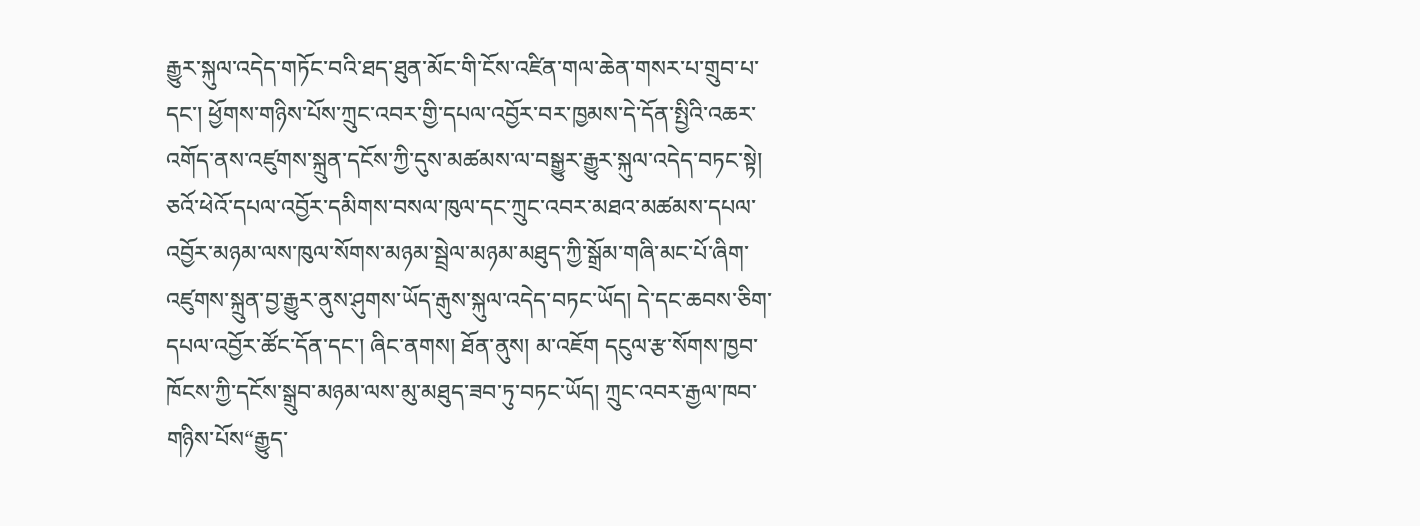རྒྱུར་སྐུལ་འདེད་གཏོང་བའི་ཐད་ཐུན་མོང་གི་ངོས་འཛིན་གལ་ཆེན་གསར་པ་གྲུབ་པ་དང་། ཕྱོགས་གཉིས་པོས་ཀྲུང་འབར་གྱི་དཔལ་འབྱོར་བར་ཁྱམས་དེ་དོན་སྤྱིའི་འཆར་འགོད་ནས་འཛུགས་སྐྲུན་དངོས་ཀྱི་དུས་མཚམས་ལ་བསྒྱུར་རྒྱུར་སྐུལ་འདེད་བཏང་སྟེ། ཅའོ་ཕེའོ་དཔལ་འབྱོར་དམིགས་བསལ་ཁུལ་དང་ཀྲུང་འབར་མཐའ་མཚམས་དཔལ་འབྱོར་མཉམ་ལས་ཁུལ་སོགས་མཉམ་སྦྲེལ་མཉམ་མཐུད་ཀྱི་སྒྲོམ་གཞི་མང་པོ་ཞིག་འཛུགས་སྐྲུན་བྱ་རྒྱུར་ནུས་ཤུགས་ཡོད་རྒུས་སྐུལ་འདེད་བཏང་ཡོད། དེ་དང་ཆབས་ཅིག་དཔལ་འབྱོར་ཚོང་དོན་དང་། ཞིང་ནགས། ཐོན་ནུས། མ་འཇོག དངུལ་རྩ་སོགས་ཁྱབ་ཁོངས་ཀྱི་དངོས་སྒྲུབ་མཉམ་ལས་མུ་མཐུད་ཟབ་ཏུ་བཏང་ཡོད། ཀྲུང་འབར་རྒྱལ་ཁབ་གཉིས་པོས“རྒྱུད་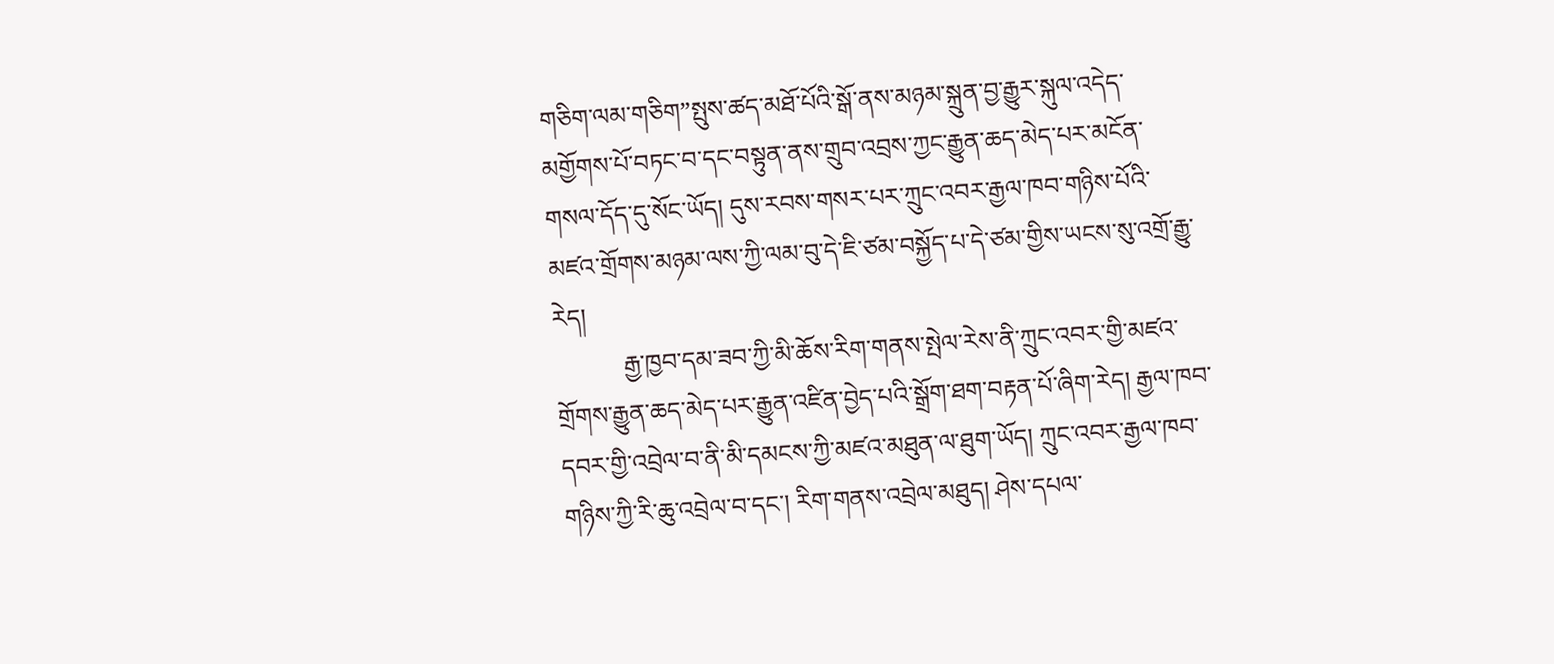གཅིག་ལམ་གཅིག”སྤུས་ཚད་མཐོ་པོའི་སྒོ་ནས་མཉམ་སྐྲུན་བྱ་རྒྱུར་སྐུལ་འདེད་མགྱོགས་པོ་བཏང་བ་དང་བསྟུན་ནས་གྲུབ་འབྲས་ཀྱང་རྒྱུན་ཆད་མེད་པར་མངོན་གསལ་དོད་དུ་སོང་ཡོད། དུས་རབས་གསར་པར་ཀྲུང་འབར་རྒྱལ་ཁབ་གཉིས་པོའི་མཛའ་གྲོགས་མཉམ་ལས་ཀྱི་ལམ་བུ་དེ་ཇི་ཙམ་བསྐྱོད་པ་དེ་ཙམ་གྱིས་ཡངས་སུ་འགྲོ་རྒྱུ་རེད།
           རྒྱ་ཁྱབ་དམ་ཟབ་ཀྱི་མི་ཆོས་རིག་གནས་སྤེལ་རེས་ནི་ཀྲུང་འབར་གྱི་མཛའ་གྲོགས་རྒྱུན་ཆད་མེད་པར་རྒྱུན་འཛིན་བྱེད་པའི་སྒྲོག་ཐག་བརྟན་པོ་ཞིག་རེད། རྒྱལ་ཁབ་དབར་གྱི་འབྲེལ་བ་ནི་མི་དམངས་ཀྱི་མཛའ་མཐུན་ལ་ཐུག་ཡོད། ཀྲུང་འབར་རྒྱལ་ཁབ་གཉིས་ཀྱི་རི་ཆུ་འབྲེལ་བ་དང་། རིག་གནས་འབྲེལ་མཐུད། ཤེས་དཔལ་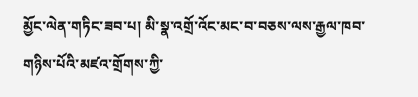མྱོང་ལེན་གཏིང་ཟབ་པ། མི་སྣ་འགྲོ་འོང་མང་བ་བཅས་ལས་རྒྱལ་ཁབ་གཉིས་པོའི་མཛའ་གྲོགས་ཀྱི་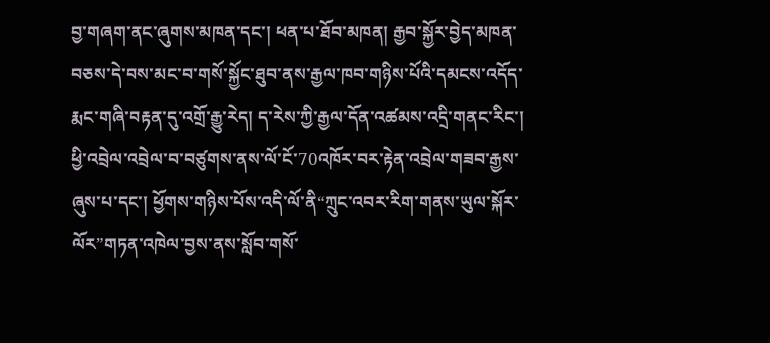བྱ་གཞག་ནང་ཞུགས་མཁན་དང་། ཕན་པ་ཐོབ་མཁན། རྒྱབ་སྐྱོར་བྱེད་མཁན་བཅས་དེ་བས་མང་བ་གསོ་སྐྱོང་ཐུབ་ནས་རྒྱལ་ཁབ་གཉིས་པོའི་དམངས་འདོད་རྨང་གཞི་བརྟན་དུ་འགྲོ་རྒྱུ་རེད། ད་རེས་ཀྱི་རྒྱལ་དོན་འཚམས་འདྲི་གནང་རིང་། ཕྱི་འབྲེལ་འབྲེལ་བ་བཙུགས་ནས་ལོ་ངོ་70འཁོར་བར་རྟེན་འབྲེལ་གཟབ་རྒྱས་ཞུས་པ་དང་། ཕྱོགས་གཉིས་པོས་འདི་ལོ་ནི“ཀྲུང་འབར་རིག་གནས་ཡུལ་སྐོར་ལོར”གཏན་འཁེལ་བྱས་ནས་སློབ་གསོ་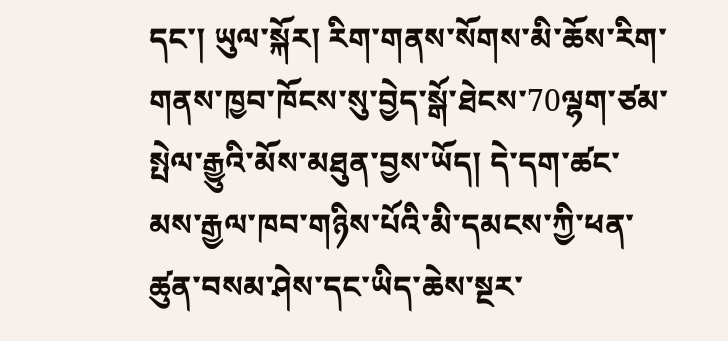དང་། ཡུལ་སྐོར། རིག་གནས་སོགས་མི་ཆོས་རིག་གནས་ཁྱབ་ཁོངས་སུ་བྱེད་སྒོ་ཐེངས་70ལྷག་ཙམ་སྤེལ་རྒྱུའི་མོས་མཐུན་བྱས་ཡོད། དེ་དག་ཚང་མས་རྒྱལ་ཁབ་གཉིས་པོའི་མི་དམངས་ཀྱི་ཕན་ཚུན་བསམ་ཤེས་དང་ཡིད་ཆེས་སྔར་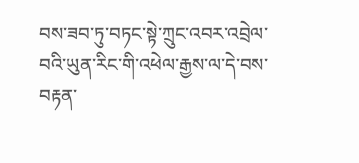བས་ཟབ་ཏུ་བཏང་སྟེ་ཀྲུང་འབར་འབྲེལ་བའི་ཡུན་རིང་གི་འཕེལ་རྒྱས་ལ་དེ་བས་བརྟན་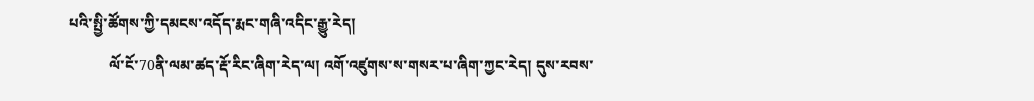པའི་སྤྱི་ཚོགས་ཀྱི་དམངས་འདོད་རྨང་གཞི་འདིང་རྒྱུ་རེད།
           ལོ་ངོ་70ནི་ལམ་ཚད་རྡོ་རིང་ཞིག་རེད་ལ། འགོ་འཛུགས་ས་གསར་པ་ཞིག་ཀྱང་རེད། དུས་རབས་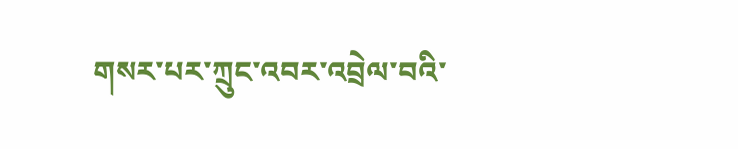གསར་པར་ཀྲུང་འབར་འབྲེལ་བའི་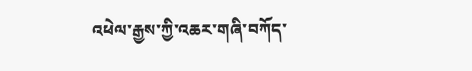འཕེལ་རྒྱས་ཀྱི་འཆར་གཞི་བཀོད་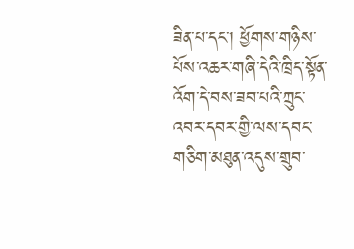ཟིན་པ་དང་། ཕྱོགས་གཉིས་པོས་འཆར་གཞི་དེའི་ཁྲིད་སྟོན་འོག་དེ་བས་ཟབ་པའི་ཀྲུང་འབར་དབར་གྱི་ལས་དབང་གཅིག་མཐུན་འདུས་གྲུབ་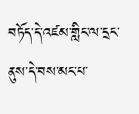བཏོད་དེ་འཛམ་གླིང་ལ་དྲང་ནུས་དེ་བས་མང་པ་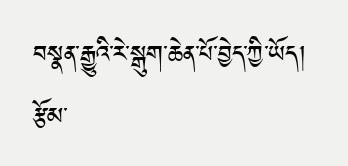བསྣན་རྒྱུའི་རེ་སྒུག་ཆེན་པོ་བྱེད་ཀྱི་ཡོད།
རྩོམ་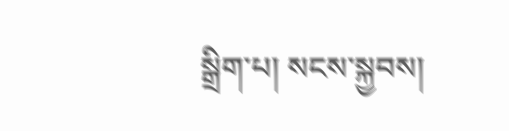སྒྲིག་པ། སངས་སྐྱབས།